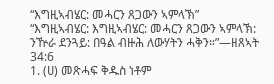“እግዚኣብሄር: መሓርን ጸጋውን ኣምላኽ”
“እግዚኣብሄር: እግዚኣብሄር: መሓርን ጸጋውን ኣምላኽ: ንዅራ ደንጓይ: በዓል ብዙሕ ለውሃትን ሓቅን።”—ዘጸኣት 34:6
1. (ሀ) መጽሓፍ ቅዱስ ነቶም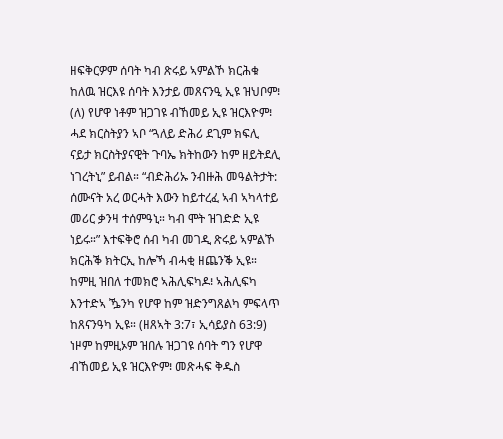ዘፍቅርዎም ሰባት ካብ ጽሩይ ኣምልኾ ክርሕቁ ከለዉ ዝርእዩ ሰባት እንታይ መጸናንዒ ኢዩ ዝህቦም፧ (ለ) የሆዋ ነቶም ዝጋገዩ ብኸመይ ኢዩ ዝርእዮም፧
ሓደ ክርስትያን ኣቦ “ጓለይ ድሕሪ ደጊም ክፍሊ ናይታ ክርስትያናዊት ጉባኤ ክትከውን ከም ዘይትደሊ ነገረትኒ” ይብል። “ብድሕሪኡ ንብዙሕ መዓልትታት: ሰሙናት አረ ወርሓት እውን ከይተረፈ ኣብ ኣካላተይ መሪር ቃንዛ ተሰምዓኒ። ካብ ሞት ዝገድድ ኢዩ ነይሩ።” እተፍቅሮ ሰብ ካብ መገዲ ጽሩይ ኣምልኾ ክርሕቕ ክትርኢ ከሎኻ ብሓቂ ዘጨንቕ ኢዩ። ከምዚ ዝበለ ተመክሮ ኣሕሊፍካዶ፧ ኣሕሊፍካ እንተድኣ ዄንካ የሆዋ ከም ዝድንግጸልካ ምፍላጥ ከጸናንዓካ ኢዩ። (ዘጸኣት 3:7፣ ኢሳይያስ 63:9) ነዞም ከምዚኦም ዝበሉ ዝጋገዩ ሰባት ግን የሆዋ ብኸመይ ኢዩ ዝርእዮም፧ መጽሓፍ ቅዱስ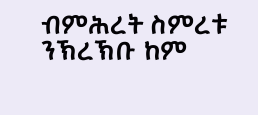ብምሕረት ስምረቱ ንኽረኽቡ ከም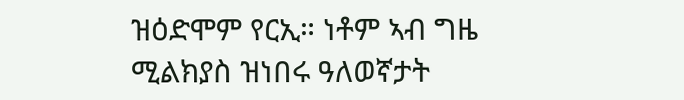ዝዕድሞም የርኢ። ነቶም ኣብ ግዜ ሚልክያስ ዝነበሩ ዓለወኛታት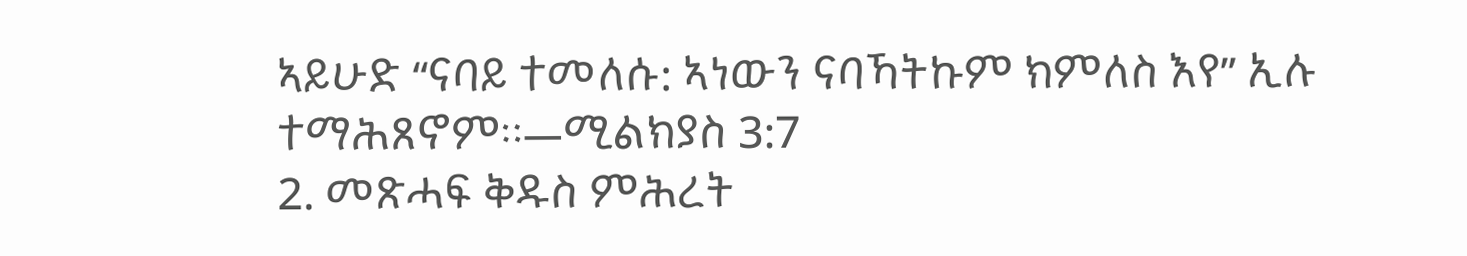ኣይሁድ “ናባይ ተመለሱ: ኣነውን ናባኻትኩም ክምለስ እየ” ኢሉ ተማሕጸኖም።—ሚልክያስ 3:7
2. መጽሓፍ ቅዱስ ምሕረት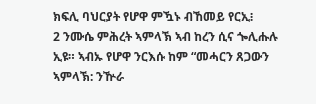ክፍሊ ባህርያት የሆዋ ምዃኑ ብኸመይ የርኢ፧
2 ንሙሴ ምሕረት ኣምላኽ ኣብ ከረን ሲና ጐሊሑሉ ኢዩ። ኣብኡ የሆዋ ንርእሱ ከም “መሓርን ጸጋውን ኣምላኽ: ንዅራ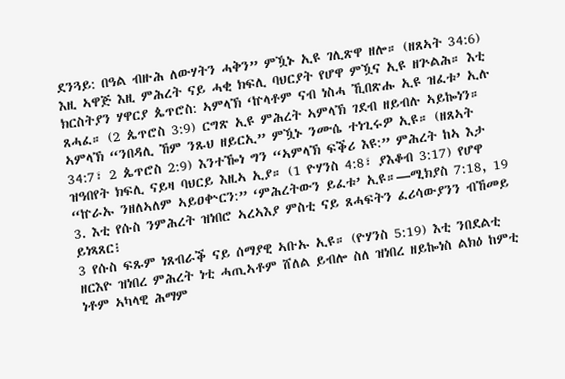ደንጓይ: በዓል ብዙሕ ለውሃትን ሓቅን” ምዃኑ ኢዩ ገሊጽዋ ዘሎ። (ዘጸኣት 34:6) እዚ ኣዋጅ እዚ ምሕረት ናይ ሓቂ ክፍሊ ባህርያት የሆዋ ምዃና ኢዩ ዘጕልሕ። እቲ ክርስትያን ሃዋርያ ጴጥሮስ: ኣምላኽ ‘ኵላቶም ናብ ነስሓ ኺበጽሑ ኢዩ ዝፈቱ’ ኢሉ ጸሓፈ። (2 ጴጥሮስ 3:9) ርግጽ ኢዩ ምሕረት ኣምላኽ ገደብ ዘይብሉ ኣይኰነን። ኣምላኽ “ንበዳሊ ኸም ንጹህ ዘይርኢ” ምዃኑ ንሙሴ ተነጊሩዎ ኢዩ። (ዘጸኣት 34:7፣ 2 ጴጥሮስ 2:9) እንተዀነ ግን “ኣምላኽ ፍቕሪ እዩ:” ምሕረት ከኣ እታ ዝዓበየት ክፍሊ ናይዛ ባህርይ እዚኣ ኢያ። (1 ዮሃንስ 4:8፣ ያእቆብ 3:17) የሆዋ “ኵራኡ ንዘለኣለም ኣይዐቍርን:” ‘ምሕረትውን ይፈቱ’ ኢዩ።—ሚክያስ 7:18, 19
3. እቲ የሱስ ንምሕረት ዝነበሮ ኣረኣእያ ምስቲ ናይ ጸሓፍትን ፈሪሳውያንን ብኸመይ ይነጻጸር፧
3 የሱስ ፍጹም ነጸብራቕ ናይ ሰማያዊ ኣቡኡ ኢዩ። (ዮሃንስ 5:19) እቲ ንበደልቲ ዘርእዮ ዝነበረ ምሕረት ነቲ ሓጢኣቶም ሸለል ይብሎ ስለ ዝነበረ ዘይኰነስ ልክዕ ከምቲ ነቶም ኣካላዊ ሕማም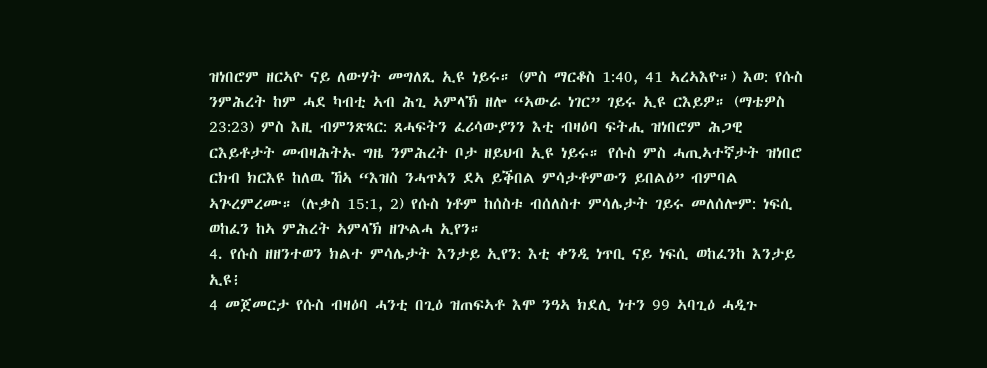ዝነበሮም ዘርኣዮ ናይ ለውሃት መግለጺ ኢዩ ነይሩ። (ምስ ማርቆስ 1:40, 41 ኣረኣእዮ።) እወ: የሱስ ንምሕረት ከም ሓደ ካብቲ ኣብ ሕጊ ኣምላኽ ዘሎ “ኣውራ ነገር” ገይሩ ኢዩ ርእይዎ። (ማቴዎስ 23:23) ምስ እዚ ብምንጽጻር: ጸሓፍትን ፈሪሳውያንን እቲ ብዛዕባ ፍትሒ ዝነበሮም ሕጋዊ ርእይቶታት መብዛሕትኡ ግዜ ንምሕረት ቦታ ዘይህብ ኢዩ ነይሩ። የሱስ ምስ ሓጢኣተኛታት ዝነበሮ ርክብ ክርእዩ ከለዉ ኸኣ “እዝስ ንሓጥኣን ደኣ ይቕበል ምሳታቶምውን ይበልዕ” ብምባል ኣጕረምረሙ። (ሉቃስ 15:1, 2) የሱስ ነቶም ከሰስቱ ብሰለስተ ምሳሌታት ገይሩ መለሰሎም: ነፍሲ ወከፈን ከኣ ምሕረት ኣምላኽ ዘጕልሓ ኢየን።
4. የሱስ ዘዘንተወን ክልተ ምሳሌታት እንታይ ኢየን: እቲ ቀንዲ ነጥቢ ናይ ነፍሲ ወከፈንከ እንታይ ኢዩ፧
4 መጀመርታ የሱስ ብዛዕባ ሓንቲ በጊዕ ዝጠፍኣቶ እሞ ንዓኣ ክደሊ ነተን 99 ኣባጊዕ ሓዲጉ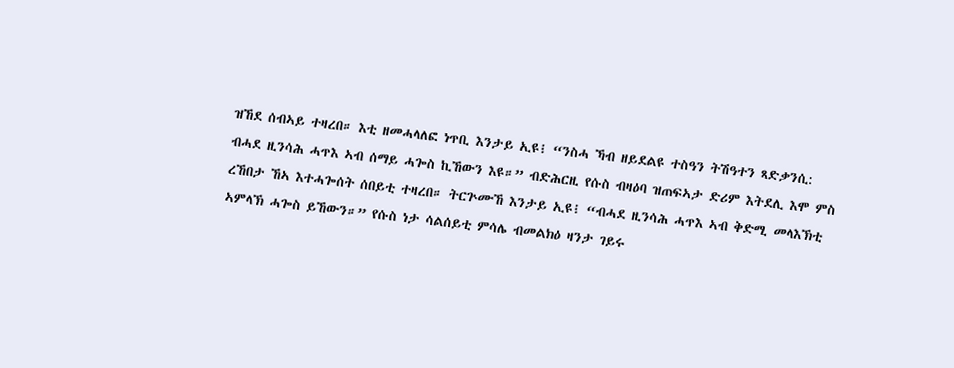ዝኸደ ሰብኣይ ተዛረበ። እቲ ዘመሓላለፎ ነጥቢ እንታይ ኢዩ፧ “ንስሓ ኻብ ዘይደልዩ ተስዓን ትሽዓተን ጻድቃንሲ: ብሓደ ዚንሳሕ ሓጥእ ኣብ ሰማይ ሓጐስ ኪኸውን እዩ።” ብድሕርዚ የሱስ ብዛዕባ ዝጠፍኣታ ድሪም እትደሊ እሞ ምስ ረኸበታ ኸኣ እተሓጐሰት ሰበይቲ ተዛረበ። ትርጕሙኸ እንታይ ኢዩ፧ “ብሓደ ዚንሳሕ ሓጥእ ኣብ ቅድሚ መላእኽቲ ኣምላኽ ሓጐስ ይኸውን።” የሱስ ነታ ሳልሰይቲ ምሳሌ ብመልክዕ ዛንታ ገይሩ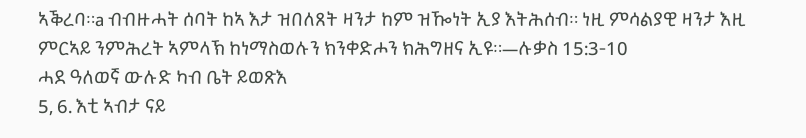ኣቕረባ።a ብብዙሓት ሰባት ከኣ እታ ዝበለጸት ዛንታ ከም ዝዀነት ኢያ እትሕሰብ። ነዚ ምሳልያዊ ዛንታ እዚ ምርኣይ ንምሕረት ኣምላኽ ከነማስወሉን ክንቀድሖን ክሕግዘና ኢዩ።—ሉቃስ 15:3-10
ሓደ ዓለወኛ ውሉድ ካብ ቤት ይወጽእ
5, 6. እቲ ኣብታ ናይ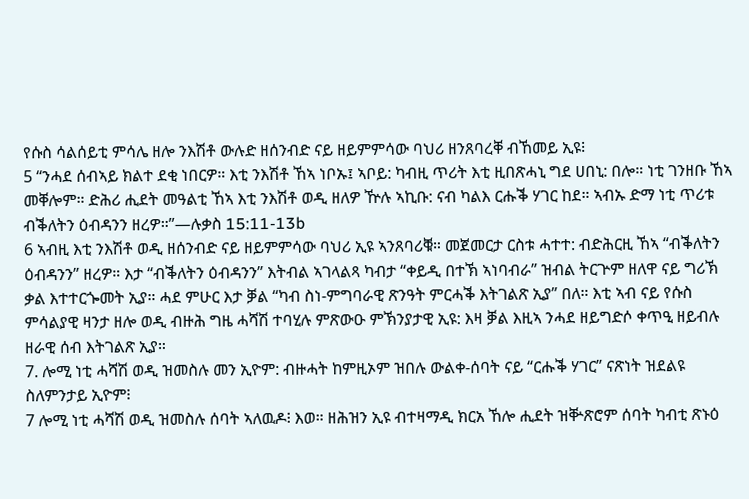የሱስ ሳልሰይቲ ምሳሌ ዘሎ ንእሽቶ ውሉድ ዘሰንብድ ናይ ዘይምምሳው ባህሪ ዘንጸባረቐ ብኸመይ ኢዩ፧
5 “ንሓደ ሰብኣይ ክልተ ደቂ ነበርዎ። እቲ ንእሽቶ ኸኣ ነቦኡ፤ ኣቦይ: ካብዚ ጥሪት እቲ ዚበጽሓኒ ግደ ሀበኒ: በሎ። ነቲ ገንዘቡ ኸኣ መቐሎም። ድሕሪ ሒደት መዓልቲ ኸኣ እቲ ንእሽቶ ወዲ ዘለዎ ዅሉ ኣኪቡ: ናብ ካልእ ርሑቕ ሃገር ከደ። ኣብኡ ድማ ነቲ ጥሪቱ ብቕለትን ዕብዳንን ዘረዎ።”—ሉቃስ 15:11-13b
6 ኣብዚ እቲ ንእሽቶ ወዲ ዘሰንብድ ናይ ዘይምምሳው ባህሪ ኢዩ ኣንጸባሪቑ። መጀመርታ ርስቱ ሓተተ: ብድሕርዚ ኸኣ “ብቕለትን ዕብዳንን” ዘረዎ። እታ “ብቕለትን ዕብዳንን” እትብል ኣገላልጻ ካብታ “ቀይዲ በተኽ ኣነባብራ” ዝብል ትርጕም ዘለዋ ናይ ግሪኽ ቃል እተተርጐመት ኢያ። ሓደ ምሁር እታ ቓል “ካብ ስነ-ምግባራዊ ጽንዓት ምርሓቕ እትገልጽ ኢያ” በለ። እቲ ኣብ ናይ የሱስ ምሳልያዊ ዛንታ ዘሎ ወዲ ብዙሕ ግዜ ሓሻሽ ተባሂሉ ምጽውዑ ምኽንያታዊ ኢዩ: እዛ ቓል እዚኣ ንሓደ ዘይግድሶ ቀጥዒ ዘይብሉ ዘራዊ ሰብ እትገልጽ ኢያ።
7. ሎሚ ነቲ ሓሻሽ ወዲ ዝመስሉ መን ኢዮም: ብዙሓት ከምዚኦም ዝበሉ ውልቀ-ሰባት ናይ “ርሑቕ ሃገር” ናጽነት ዝደልዩ ስለምንታይ ኢዮም፧
7 ሎሚ ነቲ ሓሻሽ ወዲ ዝመስሉ ሰባት ኣለዉዶ፧ እወ። ዘሕዝን ኢዩ ብተዛማዲ ክርአ ኸሎ ሒደት ዝቝጽሮም ሰባት ካብቲ ጽኑዕ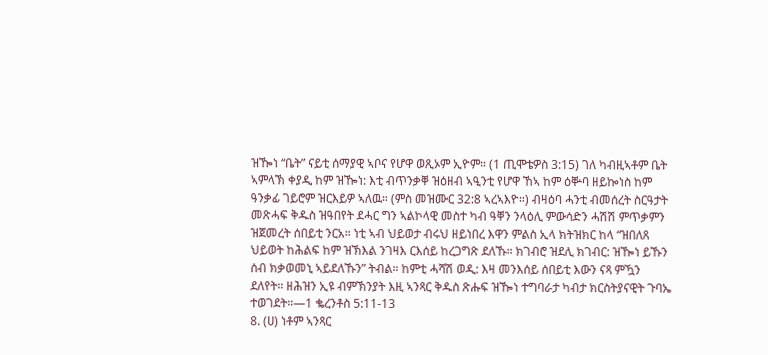ዝዀነ “ቤት” ናይቲ ሰማያዊ ኣቦና የሆዋ ወጺኦም ኢዮም። (1 ጢሞቴዎስ 3:15) ገለ ካብዚኣቶም ቤት ኣምላኽ ቀያዲ ከም ዝዀነ: እቲ ብጥንቃቐ ዝዕዘብ ኣዒንቲ የሆዋ ኸኣ ከም ዕቝባ ዘይኰነስ ከም ዓንቃፊ ገይሮም ዝርእይዎ ኣለዉ። (ምስ መዝሙር 32:8 ኣረኣእዮ።) ብዛዕባ ሓንቲ ብመሰረት ስርዓታት መጽሓፍ ቅዱስ ዝዓበየት ደሓር ግን ኣልኮላዊ መስተ ካብ ዓቐን ንላዕሊ ምውሳድን ሓሽሽ ምጥቃምን ዝጀመረት ሰበይቲ ንርአ። ነቲ ኣብ ህይወታ ብሩህ ዘይነበረ እዋን ምልስ ኢላ ክትዝክር ከላ “ዝበለጸ ህይወት ከሕልፍ ከም ዝኽእል ንገዛእ ርእሰይ ከረጋግጽ ደለኹ። ክገብሮ ዝደሊ ክገብር: ዝዀነ ይኹን ሰብ ክቃወመኒ ኣይደለኹን” ትብል። ከምቲ ሓሻሽ ወዲ: እዛ መንእሰይ ሰበይቲ እውን ናጻ ምዃን ደለየት። ዘሕዝን ኢዩ ብምኽንያት እዚ ኣንጻር ቅዱስ ጽሑፍ ዝዀነ ተግባራታ ካብታ ክርስትያናዊት ጉባኤ ተወገደት።—1 ቈረንቶስ 5:11-13
8. (ሀ) ነቶም ኣንጻር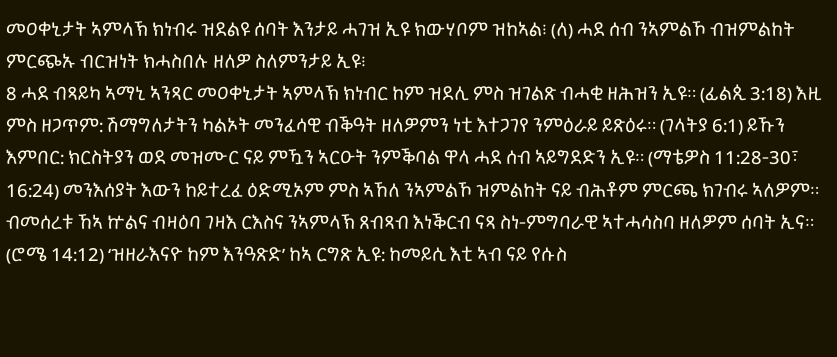መዐቀኒታት ኣምላኽ ክነብሩ ዝደልዩ ሰባት እንታይ ሓገዝ ኢዩ ክውሃቦም ዝከኣል፧ (ለ) ሓደ ሰብ ንኣምልኾ ብዝምልከት ምርጭኡ ብርዝነት ክሓስበሉ ዘለዎ ስለምንታይ ኢዩ፧
8 ሓደ ብጻይካ ኣማኒ ኣንጻር መዐቀኒታት ኣምላኽ ክነብር ከም ዝደሊ ምስ ዝገልጽ ብሓቂ ዘሕዝን ኢዩ። (ፊልጲ 3:18) እዚ ምስ ዘጋጥም: ሽማግለታትን ካልኦት መንፈሳዊ ብቕዓት ዘለዎምን ነቲ እተጋገየ ንምዕራይ ይጽዕሩ። (ገላትያ 6:1) ይኹን እምበር: ክርስትያን ወደ መዝሙር ናይ ምዃን ኣርዑት ንምቕባል ዋላ ሓደ ሰብ ኣይግደድን ኢዩ። (ማቴዎስ 11:28-30፣ 16:24) መንእሰያት እውን ከይተረፈ ዕድሚኦም ምስ ኣኸለ ንኣምልኾ ዝምልከት ናይ ብሕቶም ምርጫ ክገብሩ ኣለዎም። ብመሰረቱ ኸኣ ኵልና ብዛዕባ ገዛእ ርእስና ንኣምላኽ ጸብጻብ እነቕርብ ናጻ ስነ-ምግባራዊ ኣተሓሳስባ ዘለዎም ሰባት ኢና። (ሮሜ 14:12) ‘ዝዘራእናዮ ከም እንዓጽድ’ ከኣ ርግጽ ኢዩ: ከመይሲ እቲ ኣብ ናይ የሱስ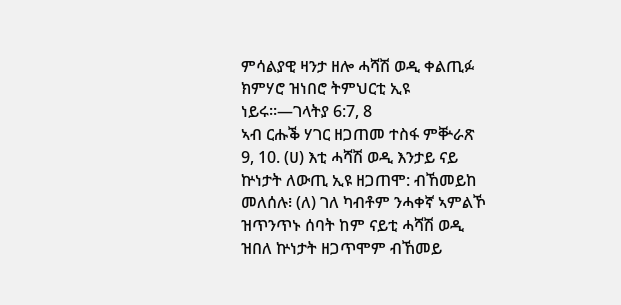ምሳልያዊ ዛንታ ዘሎ ሓሻሽ ወዲ ቀልጢፉ ክምሃሮ ዝነበሮ ትምህርቲ ኢዩ ነይሩ።—ገላትያ 6:7, 8
ኣብ ርሑቕ ሃገር ዘጋጠመ ተስፋ ምቝራጽ
9, 10. (ሀ) እቲ ሓሻሽ ወዲ እንታይ ናይ ኵነታት ለውጢ ኢዩ ዘጋጠሞ: ብኸመይከ መለሰሉ፧ (ለ) ገለ ካብቶም ንሓቀኛ ኣምልኾ ዝጥንጥኑ ሰባት ከም ናይቲ ሓሻሽ ወዲ ዝበለ ኵነታት ዘጋጥሞም ብኸመይ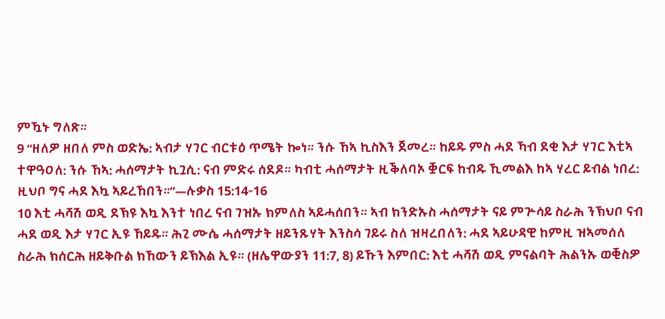ምዃኑ ግለጽ።
9 “ዘለዎ ዘበለ ምስ ወድኤ: ኣብታ ሃገር ብርቱዕ ጥሜት ኰነ። ንሱ ኸኣ ኪስእን ጀመረ። ከይዱ ምስ ሓደ ኻብ ደቂ እታ ሃገር እቲኣ ተዋዓዐለ: ንሱ ኸኣ: ሓሰማታት ኪጓሲ: ናብ ምድሩ ሰደዶ። ካብቲ ሓሰማታት ዚቕለባኦ ቛርፍ ከብዱ ኺመልእ ከኣ ሃረር ይብል ነበረ: ዚህቦ ግና ሓደ እኳ ኣይረኸበን።”—ሉቃስ 15:14-16
10 እቲ ሓሻሽ ወዲ ደኽዩ እኳ እንተ ነበረ ናብ ገዝኡ ክምለስ ኣይሓሰበን። ኣብ ክንድኡስ ሓሰማታት ናይ ምጕሳይ ስራሕ ንኽህቦ ናብ ሓደ ወዲ እታ ሃገር ኢዩ ኸይዱ። ሕጊ ሙሴ ሓሰማታት ዘይንጹሃት እንስሳ ገይሩ ስለ ዝዛረበለን: ሓደ ኣይሁዳዊ ከምዚ ዝኣመሰለ ስራሕ ክሰርሕ ዘይቅቡል ክኸውን ይኽእል ኢዩ። (ዘሌዋውያን 11:7, 8) ይኹን እምበር: እቲ ሓሻሽ ወዲ ምናልባት ሕልንኡ ወቒስዎ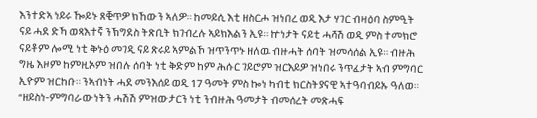እንተድኣ ነይሩ ዀይኑ ጸቒጥዎ ክኸውን ኣለዎ። ከመይሲ እቲ ዘስርሖ ዝነበረ ወዲ እታ ሃገር ብዛዕባ ስምዒት ናይ ሓደ ድኻ ወጻእተኛ ንኽግደስ ትጽቢት ክገብረሉ ኣይክእልን ኢዩ። ኵነታት ናይቲ ሓሻሽ ወዲ ምስ ተመክሮ ናይቶም ሎሚ ነቲ ቅኑዕ መገዲ ናይ ጽሩይ ኣምልኾ ዝጥንጥኑ ዘለዉ ብዙሓት ሰባት ዝመሳሰል ኢዩ። ብዙሕ ግዜ እዞም ከምዚኦም ዝበሉ ሰባት ነቲ ቅድም ከም ሕሱር ገይሮም ዝርእይዎ ዝነበሩ ንጥፈታት ኣብ ምግባር ኢዮም ዝርከቡ። ንኣብነት ሓደ መንእሰይ ወዲ 17 ዓመት ምስ ኰነ ካብቲ ክርስትያናዊ ኣተዓባብይኡ ዓለወ። “ዘይስነ-ምግባራውነትን ሓሽሽ ምዝውታርን ነቲ ንብዙሕ ዓመታት ብመሰረት መጽሓፍ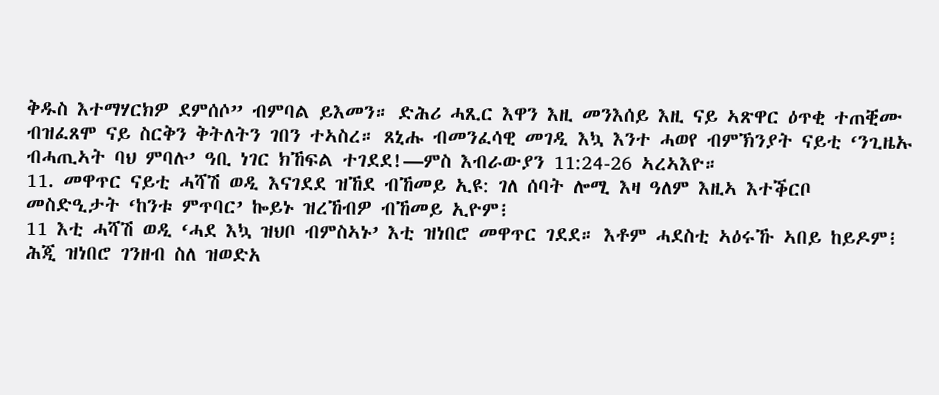ቅዱስ እተማሃርክዎ ደምሰሶ” ብምባል ይእመን። ድሕሪ ሓጺር እዋን እዚ መንእሰይ እዚ ናይ ኣጽዋር ዕጥቂ ተጠቒሙ ብዝፈጸሞ ናይ ስርቅን ቅትለትን ገበን ተኣስረ። ጸኒሑ ብመንፈሳዊ መገዲ እኳ እንተ ሓወየ ብምኽንያት ናይቲ ‘ንጊዜኡ ብሓጢኣት ባህ ምባሉ’ ዓቢ ነገር ክኸፍል ተገደደ!—ምስ እብራውያን 11:24-26 ኣረኣእዮ።
11. መዋጥር ናይቲ ሓሻሽ ወዲ እናገደደ ዝኸደ ብኸመይ ኢዩ: ገለ ሰባት ሎሚ እዛ ዓለም እዚኣ እተቕርቦ መስድዒታት ‘ከንቱ ምጥባር’ ኰይኑ ዝረኸብዎ ብኸመይ ኢዮም፧
11 እቲ ሓሻሽ ወዲ ‘ሓደ እኳ ዝህቦ ብምስኣኑ’ እቲ ዝነበሮ መዋጥር ገደደ። እቶም ሓደስቲ ኣዕሩኹ ኣበይ ከይዶም፧ ሕጂ ዝነበሮ ገንዘብ ስለ ዝወድአ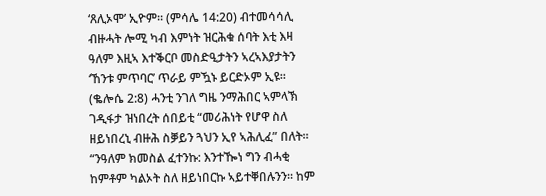‘ጸሊኦሞ’ ኢዮም። (ምሳሌ 14:20) ብተመሳሳሊ ብዙሓት ሎሚ ካብ እምነት ዝርሕቁ ሰባት እቲ እዛ ዓለም እዚኣ እተቕርቦ መስድዒታትን ኣረኣእያታትን ‘ኸንቱ ምጥባር’ ጥራይ ምዃኑ ይርድኦም ኢዩ። (ቈሎሴ 2:8) ሓንቲ ንገለ ግዜ ንማሕበር ኣምላኽ ገዲፋታ ዝነበረት ሰበይቲ “መሪሕነት የሆዋ ስለ ዘይነበረኒ ብዙሕ ስቓይን ጓህን ኢየ ኣሕሊፈ” በለት። “ንዓለም ክመስል ፈተንኩ: እንተዀነ ግን ብሓቂ ከምቶም ካልኦት ስለ ዘይነበርኩ ኣይተቐበሉንን። ከም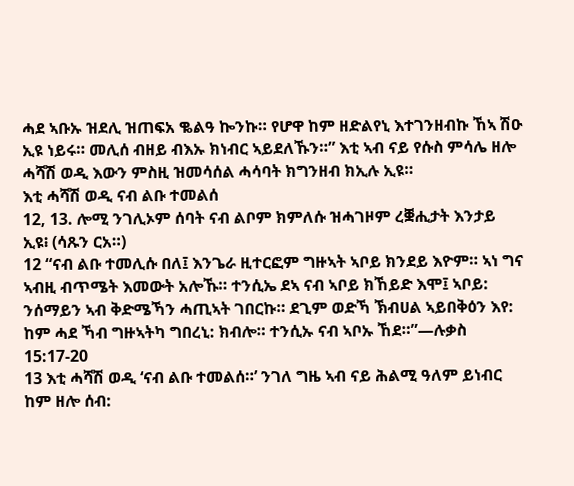ሓደ ኣቡኡ ዝደሊ ዝጠፍአ ቈልዓ ኰንኩ። የሆዋ ከም ዘድልየኒ እተገንዘብኩ ኸኣ ሽዑ ኢዩ ነይሩ። መሊሰ ብዘይ ብእኡ ክነብር ኣይደለኹን።” እቲ ኣብ ናይ የሱስ ምሳሌ ዘሎ ሓሻሽ ወዲ እውን ምስዚ ዝመሳሰል ሓሳባት ክግንዘብ ክኢሉ ኢዩ።
እቲ ሓሻሽ ወዲ ናብ ልቡ ተመልሰ
12, 13. ሎሚ ንገሊኦም ሰባት ናብ ልቦም ክምለሱ ዝሓገዞም ረቛሒታት እንታይ ኢዩ፧ (ሳጹን ርአ።)
12 “ናብ ልቡ ተመሊሱ በለ፤ እንጌራ ዚተርፎም ግዙኣት ኣቦይ ክንደይ እዮም። ኣነ ግና ኣብዚ ብጥሜት እመውት አሎኹ። ተንሲኤ ደኣ ናብ ኣቦይ ክኸይድ እሞ፤ ኣቦይ: ንሰማይን ኣብ ቅድሜኻን ሓጢኣት ገበርኩ። ደጊም ወድኻ ኽብሀል ኣይበቅዕን እየ: ከም ሓደ ኻብ ግዙኣትካ ግበረኒ: ክብሎ። ተንሲኡ ናብ ኣቦኡ ኸደ።”—ሉቃስ 15:17-20
13 እቲ ሓሻሽ ወዲ ‘ናብ ልቡ ተመልሰ።’ ንገለ ግዜ ኣብ ናይ ሕልሚ ዓለም ይነብር ከም ዘሎ ሰብ: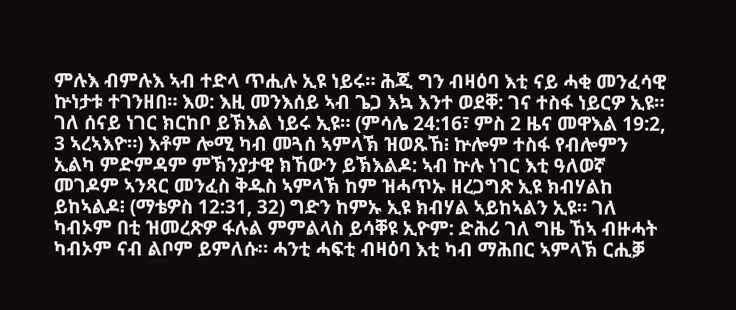ምሉእ ብምሉእ ኣብ ተድላ ጥሒሉ ኢዩ ነይሩ። ሕጂ ግን ብዛዕባ እቲ ናይ ሓቂ መንፈሳዊ ኵነታቱ ተገንዘበ። እወ: እዚ መንእሰይ ኣብ ጌጋ እኳ እንተ ወደቐ: ገና ተስፋ ነይርዎ ኢዩ። ገለ ሰናይ ነገር ክርከቦ ይኽእል ነይሩ ኢዩ። (ምሳሌ 24:16፣ ምስ 2 ዜና መዋእል 19:2, 3 ኣረኣእዮ።) እቶም ሎሚ ካብ መጓሰ ኣምላኽ ዝወጹኸ፧ ኵሎም ተስፋ የብሎምን ኢልካ ምድምዳም ምኽንያታዊ ክኸውን ይኽእልዶ: ኣብ ኵሉ ነገር እቲ ዓለወኛ መገዶም ኣንጻር መንፈስ ቅዱስ ኣምላኽ ከም ዝሓጥኡ ዘረጋግጽ ኢዩ ክብሃልከ ይከኣልዶ፧ (ማቴዎስ 12:31, 32) ግድን ከምኡ ኢዩ ክብሃል ኣይከኣልን ኢዩ። ገለ ካብኦም በቲ ዝመረጽዎ ፋሉል ምምልላስ ይሳቐዩ ኢዮም: ድሕሪ ገለ ግዜ ኸኣ ብዙሓት ካብኦም ናብ ልቦም ይምለሱ። ሓንቲ ሓፍቲ ብዛዕባ እቲ ካብ ማሕበር ኣምላኽ ርሒቓ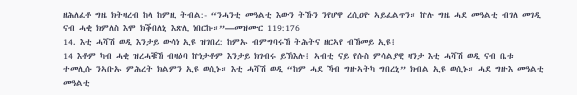ዘሕለፈቶ ግዜ ክትዛረብ ከላ ከምዚ ትብል:- “ንሓንቲ መዓልቲ እውን ትኹን ንየሆዋ ረሲዐዮ ኣይፈልጥን። ኵሉ ግዜ ሓደ መዓልቲ ብገለ መገዲ ናብ ሓቂ ክምለስ እሞ ክቕበለኒ እጽሊ ነበርኩ።”—መዝሙር 119:176
14. እቲ ሓሻሽ ወዲ እንታይ ውሳነ ኢዩ ዝገበረ: ከምኡ ብምግባሩኸ ትሕትና ዘርኣየ ብኸመይ ኢዩ፧
14 እቶም ካብ ሓቂ ዝረሓቑኸ ብዛዕባ ኵነታቶም እንታይ ክገብሩ ይኽእሉ፧ ኣብቲ ናይ የሱስ ምሳልያዊ ዛንታ እቲ ሓሻሽ ወዲ ናብ ቤቱ ተመሊሱ ንኣቡኡ ምሕረት ክልምን ኢዩ ወሲኑ። እቲ ሓሻሽ ወዲ “ከም ሓደ ኻብ ግዙኣትካ ግበረኒ” ክብል ኢዩ ወሲኑ። ሓደ ግዙእ መዓልቲ መዓልቲ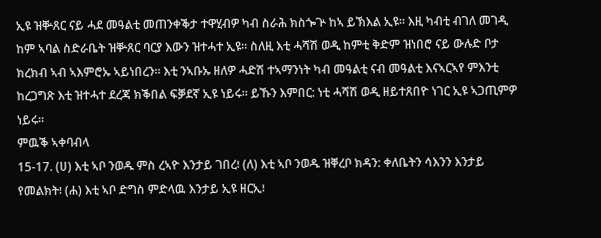ኢዩ ዝቝጸር ናይ ሓደ መዓልቲ መጠንቀቕታ ተዋሂብዎ ካብ ስራሕ ክስጐጕ ከኣ ይኽእል ኢዩ። እዚ ካብቲ ብገለ መገዲ ከም ኣባል ስድራቤት ዝቝጸር ባርያ እውን ዝተሓተ ኢዩ። ስለዚ እቲ ሓሻሽ ወዲ ከምቲ ቅድም ዝነበሮ ናይ ውሉድ ቦታ ክረክብ ኣብ ኣእምሮኡ ኣይነበረን። እቲ ንኣቡኡ ዘለዎ ሓድሽ ተኣማንነት ካብ መዓልቲ ናብ መዓልቲ እናኣርኣየ ምእንቲ ከረጋግጽ እቲ ዝተሓተ ደረጃ ክቕበል ፍቓደኛ ኢዩ ነይሩ። ይኹን እምበር: ነቲ ሓሻሽ ወዲ ዘይተጸበዮ ነገር ኢዩ ኣጋጢምዎ ነይሩ።
ምዉቕ ኣቀባብላ
15-17. (ሀ) እቲ ኣቦ ንወዱ ምስ ረኣዮ እንታይ ገበረ፧ (ለ) እቲ ኣቦ ንወዱ ዝቐረቦ ክዳን: ቀለቤትን ሳእንን እንታይ የመልክት፧ (ሐ) እቲ ኣቦ ድግስ ምድላዉ እንታይ ኢዩ ዘርኢ፧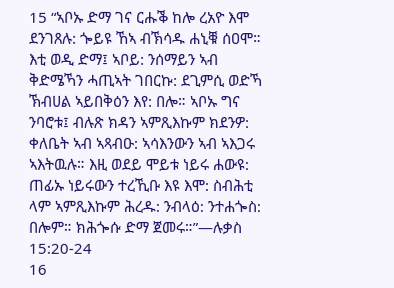15 “ኣቦኡ ድማ ገና ርሑቕ ከሎ ረአዮ እሞ ደንገጸሉ: ጐይዩ ኸኣ ብኽሳዱ ሐኒቑ ሰዐሞ። እቲ ወዲ ድማ፤ ኣቦይ: ንሰማይን ኣብ ቅድሜኻን ሓጢኣት ገበርኩ: ደጊምሲ ወድኻ ኽብሀል ኣይበቅዕን እየ: በሎ። ኣቦኡ ግና ንባሮቱ፤ ብሉጽ ክዳን ኣምጺእኩም ክደንዎ: ቀለቤት ኣብ ኣጻብዑ: ኣሳእንውን ኣብ ኣእጋሩ ኣእትዉሉ። እዚ ወደይ ሞይቱ ነይሩ ሐውዩ: ጠፊኡ ነይሩውን ተረኺቡ እዩ እሞ: ስብሕቲ ላም ኣምጺእኩም ሕረዱ: ንብላዕ: ንተሐጐስ: በሎም። ክሕጐሱ ድማ ጀመሩ።”—ሉቃስ 15:20-24
16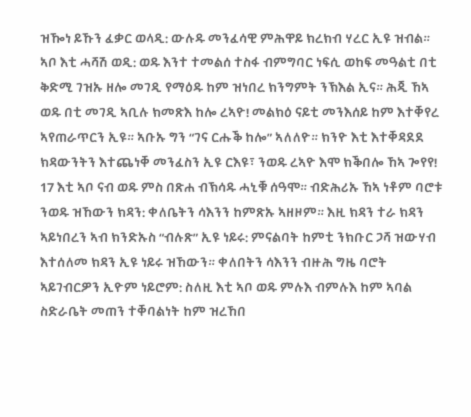ዝዀነ ይኹን ፈቃር ወላዲ: ውሉዱ መንፈሳዊ ምሕዋይ ክረክብ ሃረር ኢዩ ዝብል። ኣቦ እቲ ሓሻሽ ወዲ: ወዱ እንተ ተመልሰ ተስፋ ብምግባር ነፍሲ ወከፍ መዓልቲ በቲ ቅድሚ ገዝኡ ዘሎ መገዲ የማዕዱ ከም ዝነበረ ክንግምት ንኽእል ኢና። ሕጂ ኸኣ ወዱ በቲ መገዲ ኣቢሉ ክመጽእ ከሎ ረኣዮ! መልክዕ ናይቲ መንእሰይ ከም እተቐየረ ኣየጠራጥርን ኢዩ። ኣቡኡ ግን “ገና ርሑቕ ከሎ” ኣለለዮ። ክንዮ እቲ እተቐዳደደ ክዳውንትን እተጨነቐ መንፈስን ኢዩ ርእዩ፣ ንወዱ ረኣዮ እሞ ክቕበሎ ኸኣ ጐየየ!
17 እቲ ኣቦ ናብ ወዱ ምስ በጽሐ ብኽሳዱ ሓኒቑ ሰዓሞ። ብድሕሪኡ ኸኣ ነቶም ባሮቱ ንወዱ ዝኸውን ክዳን: ቀለቤትን ሳእንን ከምጽኡ ኣዘዞም። እዚ ክዳን ተራ ክዳን ኣይነበረን ኣብ ክንድኡስ “ብሉጽ” ኢዩ ነይሩ: ምናልባት ከምቲ ንክቡር ጋሻ ዝውሃብ እተሰለመ ክዳን ኢዩ ነይሩ ዝኸውን። ቀለበትን ሳእንን ብዙሕ ግዜ ባሮት ኣይገብርዎን ኢዮም ነይሮም: ስለዚ እቲ ኣቦ ወዱ ምሉእ ብምሉእ ከም ኣባል ስድራቤት መጠን ተቐባልነት ከም ዝረኸበ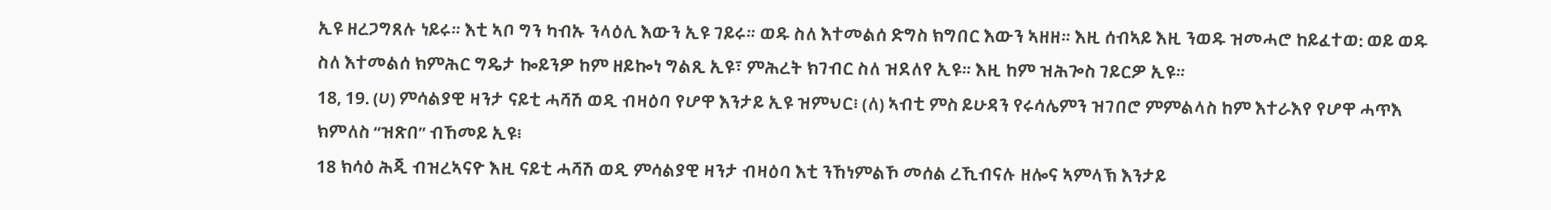ኢዩ ዘረጋግጸሉ ነይሩ። እቲ ኣቦ ግን ካብኡ ንላዕሊ እውን ኢዩ ገይሩ። ወዱ ስለ እተመልሰ ድግስ ክግበር እውን ኣዘዘ። እዚ ሰብኣይ እዚ ንወዱ ዝመሓሮ ከይፈተወ: ወይ ወዱ ስለ እተመልሰ ክምሕር ግዴታ ኰይንዎ ከም ዘይኰነ ግልጺ ኢዩ፣ ምሕረት ክገብር ስለ ዝደለየ ኢዩ። እዚ ከም ዝሕጐስ ገይርዎ ኢዩ።
18, 19. (ሀ) ምሳልያዊ ዛንታ ናይቲ ሓሻሽ ወዲ ብዛዕባ የሆዋ እንታይ ኢዩ ዝምህር፧ (ለ) ኣብቲ ምስ ይሁዳን የሩሳሌምን ዝገበሮ ምምልላስ ከም እተራእየ የሆዋ ሓጥእ ክምለስ “ዝጽበ” ብኸመይ ኢዩ፧
18 ክሳዕ ሕጂ ብዝረኣናዮ እዚ ናይቲ ሓሻሽ ወዲ ምሳልያዊ ዛንታ ብዛዕባ እቲ ንኸነምልኾ መሰል ረኺብናሉ ዘሎና ኣምላኽ እንታይ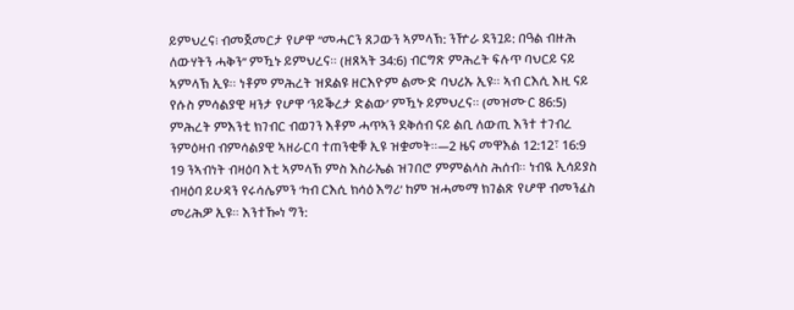ይምህረና፧ ብመጀመርታ የሆዋ “መሓርን ጸጋውን ኣምላኽ: ንዅራ ደንጓይ: በዓል ብዙሕ ለውሃትን ሓቅን” ምዃኑ ይምህረና። (ዘጸኣት 34:6) ብርግጽ ምሕረት ፍሉጥ ባህርይ ናይ ኣምላኽ ኢዩ። ነቶም ምሕረት ዝደልዩ ዘርእዮም ልሙድ ባህሪኡ ኢዩ። ኣብ ርእሲ እዚ ናይ የሱስ ምሳልያዊ ዛንታ የሆዋ ‘ንይቕረታ ድልው’ ምዃኑ ይምህረና። (መዝሙር 86:5) ምሕረት ምእንቲ ክገብር ብወገን እቶም ሓጥኣን ደቅሰብ ናይ ልቢ ለውጢ እንተ ተገብረ ንምዕዛብ ብምሳልያዊ ኣዘራርባ ተጠንቂቑ ኢዩ ዝቋመት።—2 ዜና መዋእል 12:12፣ 16:9
19 ንኣብነት ብዛዕባ እቲ ኣምላኽ ምስ እስራኤል ዝገበሮ ምምልላስ ሕሰብ። ነብዪ ኢሳይያስ ብዛዕባ ይሁዳን የሩሳሌምን ‘ካብ ርእሲ ክሳዕ እግሪ’ ከም ዝሓመማ ክገልጽ የሆዋ ብመንፈስ መሪሕዎ ኢዩ። እንተዀነ ግን: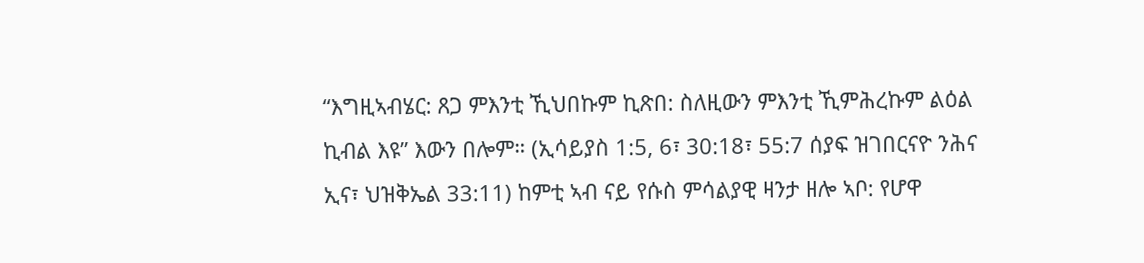“እግዚኣብሄር: ጸጋ ምእንቲ ኺህበኩም ኪጽበ: ስለዚውን ምእንቲ ኺምሕረኩም ልዕል ኪብል እዩ” እውን በሎም። (ኢሳይያስ 1:5, 6፣ 30:18፣ 55:7 ሰያፍ ዝገበርናዮ ንሕና ኢና፣ ህዝቅኤል 33:11) ከምቲ ኣብ ናይ የሱስ ምሳልያዊ ዛንታ ዘሎ ኣቦ: የሆዋ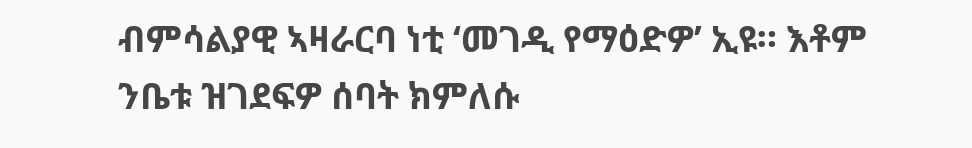ብምሳልያዊ ኣዛራርባ ነቲ ‘መገዲ የማዕድዎ’ ኢዩ። እቶም ንቤቱ ዝገደፍዎ ሰባት ክምለሱ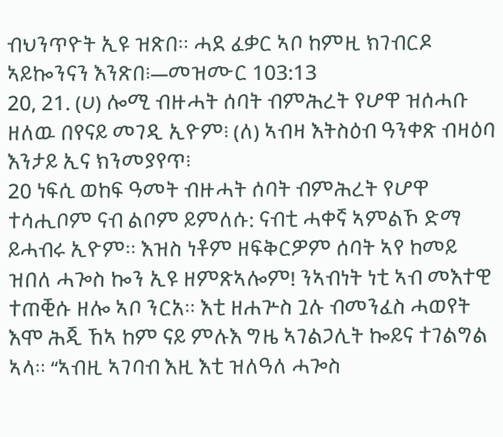ብህንጥዮት ኢዩ ዝጽበ። ሓደ ፈቃር ኣቦ ከምዚ ክገብርዶ ኣይኰንናን እንጽበ፧—መዝሙር 103:13
20, 21. (ሀ) ሎሚ ብዙሓት ሰባት ብምሕረት የሆዋ ዝሰሓቡ ዘለዉ በየናይ መገዲ ኢዮም፧ (ለ) ኣብዛ እትስዕብ ዓንቀጽ ብዛዕባ እንታይ ኢና ክንመያየጥ፧
20 ነፍሲ ወከፍ ዓመት ብዙሓት ሰባት ብምሕረት የሆዋ ተሳሒቦም ናብ ልቦም ይምለሱ: ናብቲ ሓቀኛ ኣምልኾ ድማ ይሓብሩ ኢዮም። እዝስ ነቶም ዘፍቅርዎም ሰባት ኣየ ከመይ ዝበለ ሓጐስ ኰን ኢዩ ዘምጽኣሎም! ንኣብነት ነቲ ኣብ መእተዊ ተጠቒሱ ዘሎ ኣቦ ንርአ። እቲ ዘሐጕስ ጓሉ ብመንፈስ ሓወየት እሞ ሕጂ ኸኣ ከም ናይ ምሉእ ግዜ ኣገልጋሊት ኰይና ተገልግል ኣላ። “ኣብዚ ኣገባብ እዚ እቲ ዝለዓለ ሓጐስ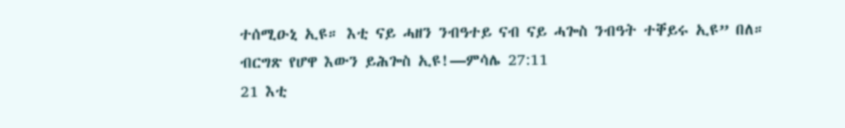ተሰሚዑኒ ኢዩ። እቲ ናይ ሓዘን ንብዓተይ ናብ ናይ ሓጐስ ንብዓት ተቐይሩ ኢዩ” በለ። ብርግጽ የሆዋ እውን ይሕጐስ ኢዩ!—ምሳሌ 27:11
21 እቲ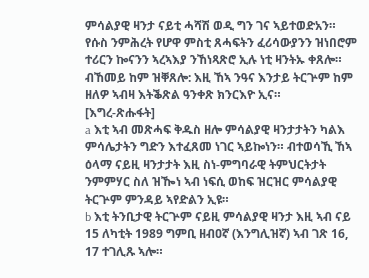ምሳልያዊ ዛንታ ናይቲ ሓሻሽ ወዲ ግን ገና ኣይተወድአን። የሱስ ንምሕረት የሆዋ ምስቲ ጸሓፍትን ፈሪሳውያንን ዝነበሮም ተሪርን ኰናንን ኣረኣእያ ንኸነጻጽሮ ኢሉ ነቲ ዛንትኡ ቀጸሎ። ብኸመይ ከም ዝቐጸሎ: እዚ ኸኣ ንዓና እንታይ ትርጕም ከም ዘለዎ ኣብዛ እትቕጽል ዓንቀጽ ክንርእዮ ኢና።
[እግረ-ጽሑፋት]
a እቲ ኣብ መጽሓፍ ቅዱስ ዘሎ ምሳልያዊ ዛንታታትን ካልእ ምሳሌታትን ግድን እተፈጸመ ነገር ኣይኰነን። ብተወሳኺ ኸኣ ዕላማ ናይዚ ዛንታታት እዚ ስነ-ምግባራዊ ትምህርትታት ንምምሃር ስለ ዝዀነ ኣብ ነፍሲ ወከፍ ዝርዝር ምሳልያዊ ትርጕም ምንዳይ ኣየድልን ኢዩ።
b እቲ ትንቢታዊ ትርጕም ናይዚ ምሳልያዊ ዛንታ እዚ ኣብ ናይ 15 ለካቲት 1989 ግምቢ ዘብዐኛ (እንግሊዝኛ) ኣብ ገጽ 16, 17 ተገሊጹ ኣሎ።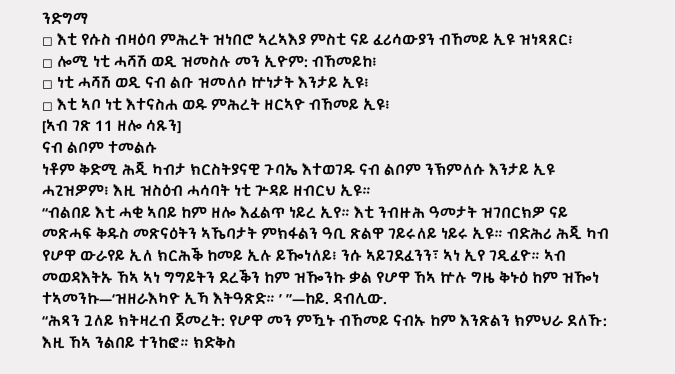ንድግማ
◻ እቲ የሱስ ብዛዕባ ምሕረት ዝነበሮ ኣረኣእያ ምስቲ ናይ ፈሪሳውያን ብኸመይ ኢዩ ዝነጻጸር፧
◻ ሎሚ ነቲ ሓሻሽ ወዲ ዝመስሉ መን ኢዮም: ብኸመይከ፧
◻ ነቲ ሓሻሽ ወዲ ናብ ልቡ ዝመለሶ ኵነታት እንታይ ኢዩ፧
◻ እቲ ኣቦ ነቲ እተናስሐ ወዱ ምሕረት ዘርኣዮ ብኸመይ ኢዩ፧
[ኣብ ገጽ 11 ዘሎ ሳጹን]
ናብ ልቦም ተመልሱ
ነቶም ቅድሚ ሕጂ ካብታ ክርስትያናዊ ጉባኤ እተወገዱ ናብ ልቦም ንኽምለሱ እንታይ ኢዩ ሓጊዝዎም፧ እዚ ዝስዕብ ሓሳባት ነቲ ጕዳይ ዘብርህ ኢዩ።
“ብልበይ እቲ ሓቂ ኣበይ ከም ዘሎ እፈልጥ ነይረ ኢየ። እቲ ንብዙሕ ዓመታት ዝገበርክዎ ናይ መጽሓፍ ቅዱስ መጽናዕትን ኣኼባታት ምክፋልን ዓቢ ጽልዋ ገይሩለይ ነይሩ ኢዩ። ብድሕሪ ሕጂ ካብ የሆዋ ውራየይ ኢለ ክርሕቕ ከመይ ኢሉ ይዀነለይ፧ ንሱ ኣይገደፈንን፣ ኣነ ኢየ ገዲፈዮ። ኣብ መወዳእትኡ ኸኣ ኣነ ግግይትን ደረቕን ከም ዝዀንኩ ቃል የሆዋ ኸኣ ኵሉ ግዜ ቅኑዕ ከም ዝዀነ ተኣመንኩ—‘ዝዘራእካዮ ኢኻ እትዓጽድ። ’ ”—ከይ. ዳብሊው.
“ሕጻን ጓለይ ክትዛረብ ጀመረት: የሆዋ መን ምዃኑ ብኸመይ ናብኡ ከም እንጽልን ክምህራ ደለኹ: እዚ ኸኣ ንልበይ ተንከፎ። ክድቅስ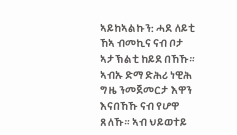ኣይከኣልኩን: ሓደ ለይቲ ኸኣ ብመኪና ናብ ቦታ ኣታኽልቲ ከይደ በኸኹ። ኣብኡ ድማ ድሕሪ ነዊሕ ግዜ ንመጀመርታ እዋን እናበኸኹ ናብ የሆዋ ጸለኹ። ኣብ ህይወተይ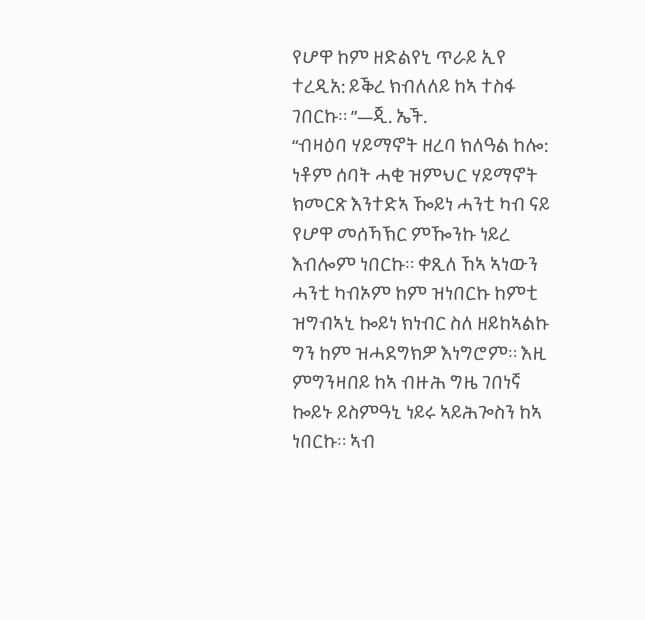የሆዋ ከም ዘድልየኒ ጥራይ ኢየ ተረዲአ: ይቕረ ክብለለይ ከኣ ተስፋ ገበርኩ። ”—ጂ. ኤች.
“ብዛዕባ ሃይማኖት ዘረባ ክለዓል ከሎ: ነቶም ሰባት ሓቂ ዝምህር ሃይማኖት ክመርጽ እንተድኣ ዀይነ ሓንቲ ካብ ናይ የሆዋ መሰኻኽር ምዀንኩ ነይረ እብሎም ነበርኩ። ቀጺለ ኸኣ ኣነውን ሓንቲ ካብኦም ከም ዝነበርኩ ከምቲ ዝግብኣኒ ኰይነ ክነብር ስለ ዘይከኣልኩ ግን ከም ዝሓደግክዎ እነግሮም። እዚ ምግንዛበይ ከኣ ብዙሕ ግዜ ገበነኛ ኰይኑ ይስምዓኒ ነይሩ ኣይሕጐስን ከኣ ነበርኩ። ኣብ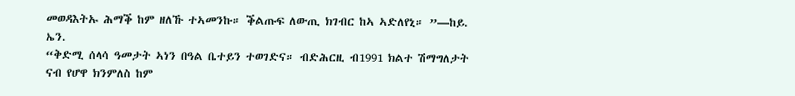መወዳእትኡ ሕማቕ ከም ዘለኹ ተኣመንኩ። ቕልጡፍ ለውጢ ክገብር ከኣ ኣድለየኒ። ”—ከይ. ኤን.
“ቅድሚ ሰላሳ ዓመታት ኣነን በዓል ቤተይን ተወገድና። ብድሕርዚ ብ1991 ክልተ ሽማግለታት ናብ የሆዋ ክንምለስ ከም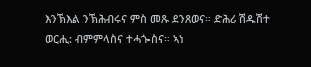እንኽእል ንኽሕብሩና ምስ መጹ ደንጸወና። ድሕሪ ሽዱሽተ ወርሒ: ብምምላስና ተሓጐስና። ኣነ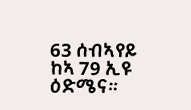63 ሰብኣየይ ከኣ 79 ኢዩ ዕድሜና።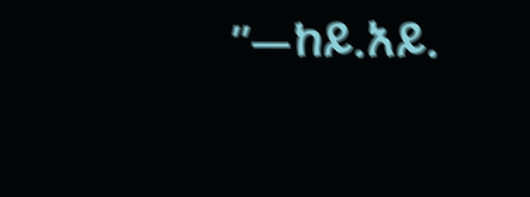”—ከይ.አይ.